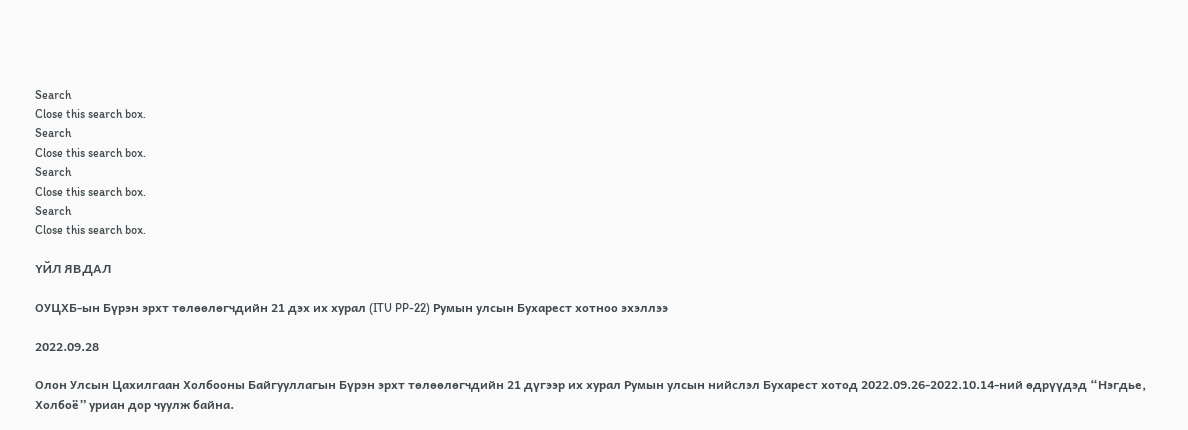Search
Close this search box.
Search
Close this search box.
Search
Close this search box.
Search
Close this search box.

ҮЙЛ ЯВДАЛ

ОУЦХБ-ын Бүрэн эрхт төлөөлөгчдийн 21 дэх их хурал (ITU PP-22) Румын улсын Бухарест хотноо эхэллээ

2022.09.28

Олон Улсын Цахилгаан Холбооны Байгууллагын Бүрэн эрхт төлөөлөгчдийн 21 дүгээр их хурал Румын улсын нийслэл Бухарест хотод 2022.09.26-2022.10.14-ний өдрүүдэд “Нэгдье, Холбоё” уриан дор чуулж байна.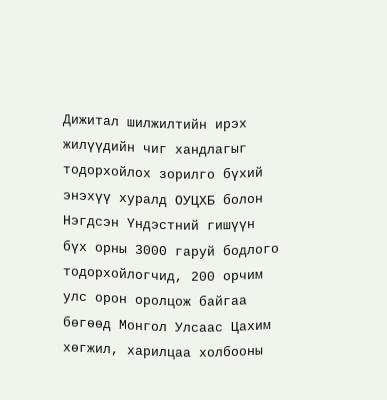Дижитал шилжилтийн ирэх жилүүдийн чиг хандлагыг тодорхойлох зорилго бүхий энэхүү хуралд ОУЦХБ болон Нэгдсэн Үндэстний гишүүн бүх орны 3000 гаруй бодлого тодорхойлогчид, 200 орчим улс орон оролцож байгаа бөгөөд Монгол Улсаас Цахим хөгжил, харилцаа холбооны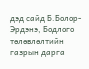дэд сайд Б.Болор-Эрдэнэ, Бодлого төлөвлөлтийн газрын дарга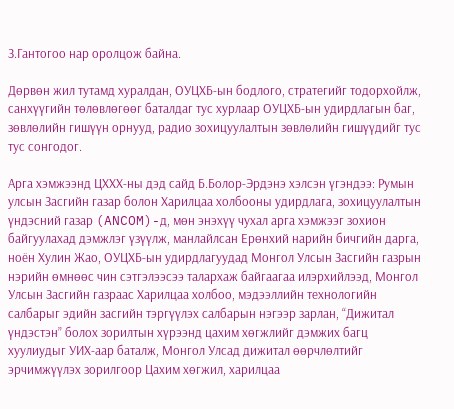З.Гантогоо нар оролцож байна.

Дөрвөн жил тутамд хуралдан, ОУЦХБ-ын бодлого, стратегийг тодорхойлж, санхүүгийн төлөвлөгөөг баталдаг тус хурлаар ОУЦХБ-ын удирдлагын баг, зөвлөлийн гишүүн орнууд, радио зохицуулалтын зөвлөлийн гишүүдийг тус тус сонгодог.

Арга хэмжээнд ЦХХХ-ны дэд сайд Б.Болор-Эрдэнэ хэлсэн үгэндээ: Румын улсын Засгийн газар болон Харилцаа холбооны удирдлага, зохицуулалтын үндэсний газар (ANCOM)-д, мөн энэхүү чухал арга хэмжээг зохион байгуулахад дэмжлэг үзүүлж, манлайлсан Ерөнхий нарийн бичгийн дарга, ноён Хулин Жао, ОУЦХБ-ын удирдлагуудад Монгол Улсын Засгийн газрын нэрийн өмнөөс чин сэтгэлээсээ талархаж байгаагаа илэрхийлээд, Монгол Улсын Засгийн газраас Харилцаа холбоо, мэдээллийн технологийн салбарыг эдийн засгийн тэргүүлэх салбарын нэгээр зарлан, “Дижитал үндэстэн” болох зорилтын хүрээнд цахим хөгжлийг дэмжих багц хуулиудыг УИХ-аар баталж, Монгол Улсад дижитал өөрчлөлтийг эрчимжүүлэх зорилгоор Цахим хөгжил, харилцаа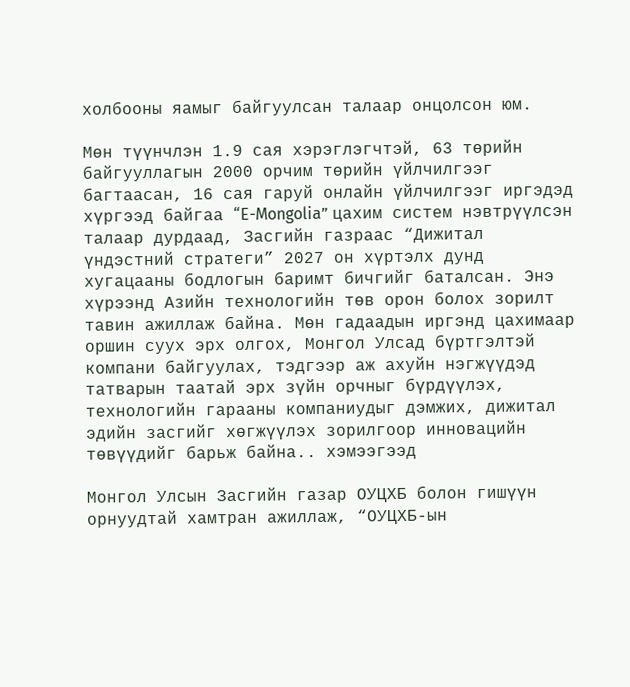холбооны яамыг байгуулсан талаар онцолсон юм.

Мөн түүнчлэн 1.9 сая хэрэглэгчтэй, 63 төрийн байгууллагын 2000 орчим төрийн үйлчилгээг багтаасан, 16 сая гаруй онлайн үйлчилгээг иргэдэд хүргээд байгаа “E-Mongolia” цахим систем нэвтрүүлсэн талаар дурдаад, Засгийн газраас “Дижитал үндэстний стратеги” 2027 он хүртэлх дунд хугацааны бодлогын баримт бичгийг баталсан. Энэ хүрээнд Азийн технологийн төв орон болох зорилт тавин ажиллаж байна. Мөн гадаадын иргэнд цахимаар оршин суух эрх олгох, Монгол Улсад бүртгэлтэй компани байгуулах, тэдгээр аж ахуйн нэгжүүдэд татварын таатай эрх зүйн орчныг бүрдүүлэх, технологийн гарааны компаниудыг дэмжих, дижитал эдийн засгийг хөгжүүлэх зорилгоор инновацийн төвүүдийг барьж байна.. хэмээгээд

Монгол Улсын Засгийн газар ОУЦХБ болон гишүүн орнуудтай хамтран ажиллаж, “ОУЦХБ-ын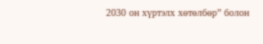2030 он хүртэлх хөтөлбөр” болон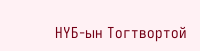НҮБ-ын Тогтвортой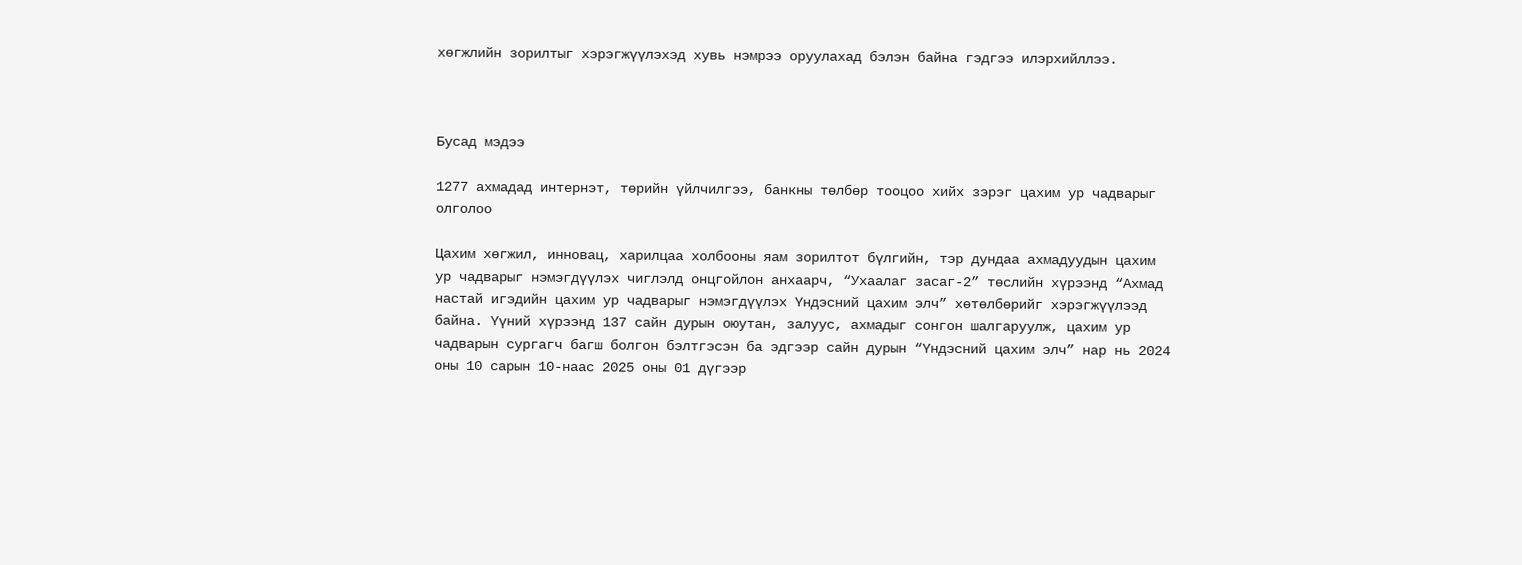хөгжлийн зорилтыг хэрэгжүүлэхэд хувь нэмрээ оруулахад бэлэн байна гэдгээ илэрхийллээ.



Бусад мэдээ

1277 ахмадад интернэт, төрийн үйлчилгээ, банкны төлбөр тооцоо хийх зэрэг цахим ур чадварыг олголоо

Цахим хөгжил, инновац, харилцаа холбооны яам зорилтот бүлгийн, тэр дундаа ахмадуудын цахим ур чадварыг нэмэгдүүлэх чиглэлд онцгойлон анхаарч, “Ухаалаг засаг-2” төслийн хүрээнд “Ахмад настай игэдийн цахим ур чадварыг нэмэгдүүлэх Үндэсний цахим элч” хөтөлбөрийг хэрэгжүүлээд байна. Үүний хүрээнд 137 сайн дурын оюутан, залуус, ахмадыг сонгон шалгаруулж, цахим ур чадварын сургагч багш болгон бэлтгэсэн ба эдгээр сайн дурын “Үндэсний цахим элч” нар нь 2024 оны 10 сарын 10-наас 2025 оны 01 дүгээр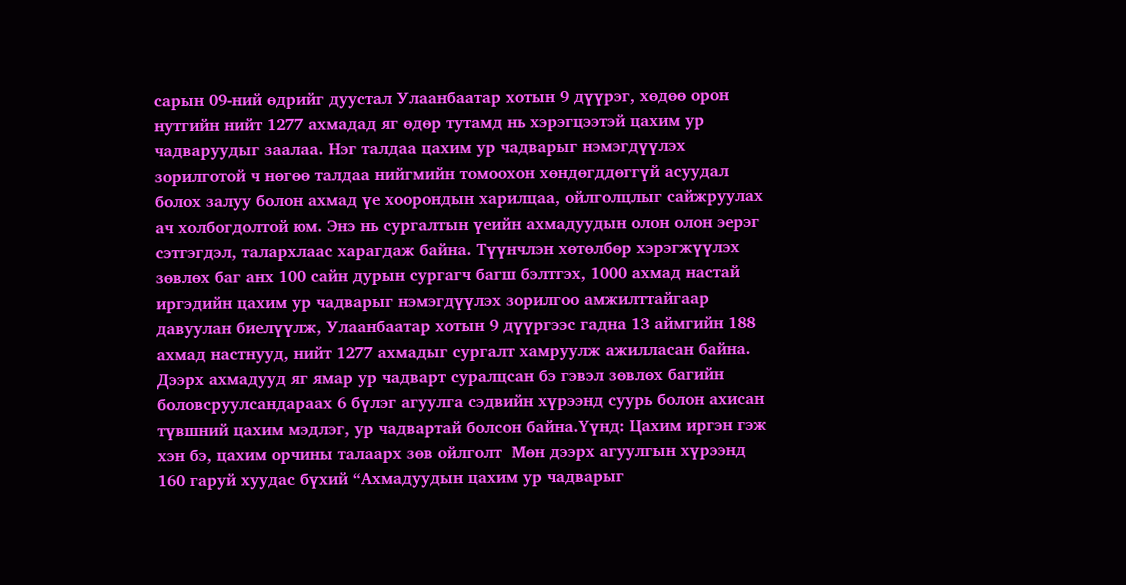сарын 09-ний өдрийг дуустал Улаанбаатар хотын 9 дүүрэг, хөдөө орон нутгийн нийт 1277 ахмадад яг өдөр тутамд нь хэрэгцээтэй цахим ур чадваруудыг заалаа. Нэг талдаа цахим ур чадварыг нэмэгдүүлэх зорилготой ч нөгөө талдаа нийгмийн томоохон хөндөгддөггүй асуудал болох залуу болон ахмад үе хоорондын харилцаа, ойлголцлыг сайжруулах ач холбогдолтой юм. Энэ нь сургалтын үеийн ахмадуудын олон олон эерэг сэтгэгдэл, талархлаас харагдаж байна. Түүнчлэн хөтөлбөр хэрэгжүүлэх зөвлөх баг анх 100 сайн дурын сургагч багш бэлтгэх, 1000 ахмад настай иргэдийн цахим ур чадварыг нэмэгдүүлэх зорилгоо амжилттайгаар давуулан биелүүлж, Улаанбаатар хотын 9 дүүргээс гадна 13 аймгийн 188 ахмад настнууд, нийт 1277 ахмадыг сургалт хамруулж ажилласан байна. Дээрх ахмадууд яг ямар ур чадварт суралцсан бэ гэвэл зөвлөх багийн боловсруулсандараах 6 бүлэг агуулга сэдвийн хүрээнд суурь болон ахисан түвшний цахим мэдлэг, ур чадвартай болсон байна.Үүнд: Цахим иргэн гэж хэн бэ, цахим орчины талаарх зөв ойлголт  Мөн дээрх агуулгын хүрээнд 160 гаруй хуудас бүхий “Ахмадуудын цахим ур чадварыг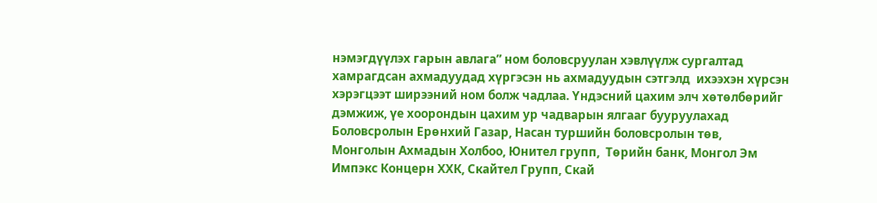нэмэгдүүлэх гарын авлага” ном боловсруулан хэвлүүлж сургалтад хамрагдсан ахмадуудад хүргэсэн нь ахмадуудын сэтгэлд  ихээхэн хүрсэн хэрэгцээт ширээний ном болж чадлаа. Үндэсний цахим элч хөтөлбөрийг дэмжиж, үе хоорондын цахим ур чадварын ялгааг бууруулахад Боловсролын Ерөнхий Газар, Насан туршийн боловсролын төв,  Монголын Ахмадын Холбоо, Юнител групп,  Төрийн банк, Монгол Эм Импэкс Концерн ХХК, Скайтел Групп, Скай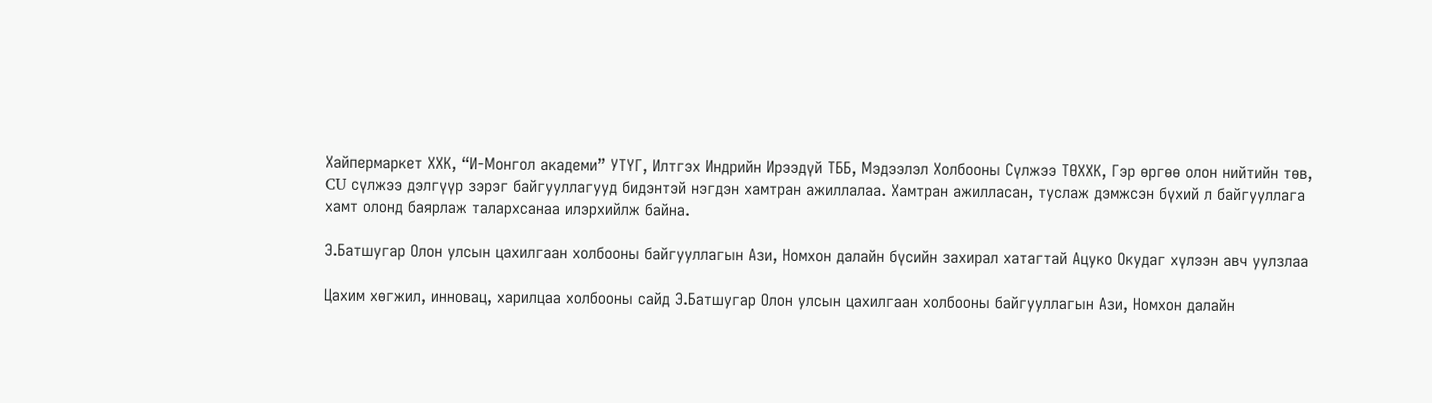Хайпермаркет ХХК, “И-Монгол академи” УТҮГ, Илтгэх Индрийн Ирээдүй ТББ, Мэдээлэл Холбооны Сүлжээ ТӨХХК, Гэр өргөө олон нийтийн төв, CU сүлжээ дэлгүүр зэрэг байгууллагууд бидэнтэй нэгдэн хамтран ажиллалаа. Хамтран ажилласан, туслаж дэмжсэн бүхий л байгууллага хамт олонд баярлаж талархсанаа илэрхийлж байна.

Э.Батшугар Олон улсын цахилгаан холбооны байгууллагын Ази, Номхон далайн бүсийн захирал хатагтай Ацуко Окудаг хүлээн авч уулзлаа

Цахим хөгжил, инновац, харилцаа холбооны сайд Э.Батшугар Олон улсын цахилгаан холбооны байгууллагын Ази, Номхон далайн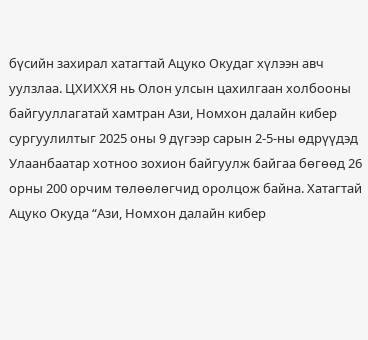бүсийн захирал хатагтай Ацуко Окудаг хүлээн авч уулзлаа. ЦХИХХЯ нь Олон улсын цахилгаан холбооны байгууллагатай хамтран Ази, Номхон далайн кибер сургуулилтыг 2025 оны 9 дүгээр сарын 2-5-ны өдрүүдэд Улаанбаатар хотноо зохион байгуулж байгаа бөгөөд 26 орны 200 орчим төлөөлөгчид оролцож байна. Хатагтай Ацуко Окуда “Ази, Номхон далайн кибер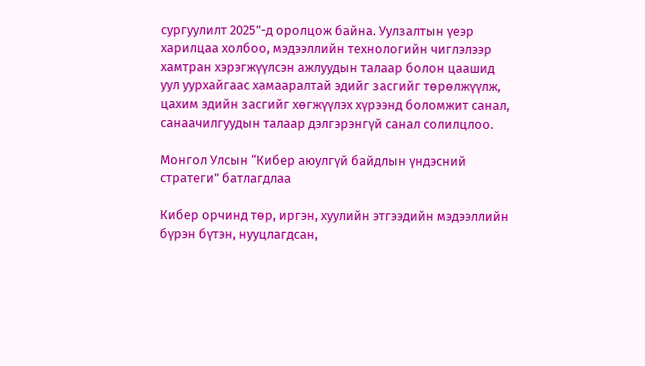сургуулилт 2025”-д оролцож байна. Уулзалтын үеэр харилцаа холбоо, мэдээллийн технологийн чиглэлээр хамтран хэрэгжүүлсэн ажлуудын талаар болон цаашид уул уурхайгаас хамааралтай эдийг засгийг төрөлжүүлж, цахим эдийн засгийг хөгжүүлэх хүрээнд боломжит санал, санаачилгуудын талаар дэлгэрэнгүй санал солилцлоо.

Монгол Улсын “Кибер аюулгүй байдлын үндэсний стратеги” батлагдлаа

Кибер орчинд төр, иргэн, хуулийн этгээдийн мэдээллийн бүрэн бүтэн, нууцлагдсан,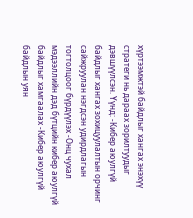хүртээмжтэй байдлыг хангах энэхүү стратеги нь дараах зорилтуудыг дэвшүүлсэн. Үүнд: -Кибер аюулгүй байдлыг хангах зохицуулалтын орчинг сайжруулан нэгдсэн удирдлагын тогтолцоог бүрдүүлэх -Онц чухал мэдээллийн дэд бүтцийн кибер аюулгүй байдлыг хамгаалах -Кибер аюулгүй байдлын уян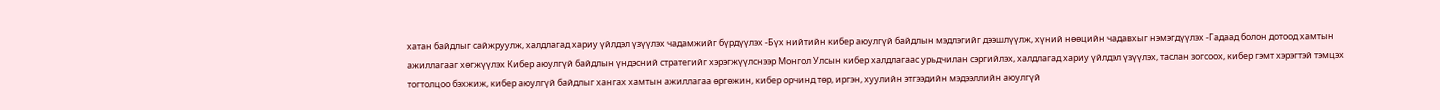хатан байдлыг сайжруулж, халдлагад хариу үйлдэл үзүүлэх чадамжийг бүрдүүлэх -Бүх нийтийн кибер аюулгүй байдлын мэдлэгийг дээшлүүлж, хүний нөөцийн чадавхыг нэмэгдүүлэх -Гадаад болон дотоод хамтын ажиллагааг хөгжүүлэх Кибер аюулгүй байдлын үндэсний стратегийг хэрэгжүүлснээр Монгол Улсын кибер халдлагаас урьдчилан сэргийлэх, халдлагад хариу үйлдэл үзүүлэх, таслан зогсоох, кибер гэмт хэрэгтэй тэмцэх тогтолцоо бэхжиж, кибер аюулгүй байдлыг хангах хамтын ажиллагаа өргөжин, кибер орчинд төр, иргэн, хуулийн этгээдийн мэдээллийн аюулгүй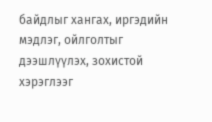байдлыг хангах, иргэдийн мэдлэг, ойлголтыг дээшлүүлэх, зохистой хэрэглээг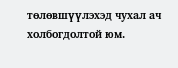төлөвшүүлэхэд чухал ач холбогдолтой юм.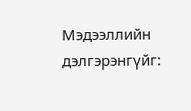Мэдээллийн дэлгэрэнгүйг: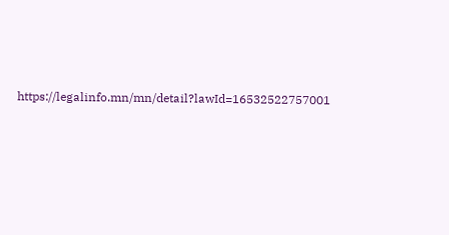https://legalinfo.mn/mn/detail?lawId=16532522757001